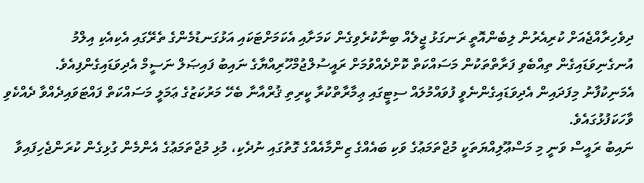ދިވެހިރާއްޖެއަށް ކުރިއެރުން ލިބެންއޮތީ ރަނގަޅު ޖީލެއް ބިނާކުރެވިގެން ކަމަށާއި އެކަމަށްޓަކައި އަޅުގަނޑުމެންގެ ތެރޭގައި އެކިއެކި އިލްމު އުނގެނިވަޑައިގެން ތިއްބެވި ފަރާތްތަކުން މަސައްކަތް ކޮށްދެއްވުމަށް ރައީސުލްޖުމްހޫރިއްޔާގެ ނައިބު ފައިޞަލް ނަސީމް އެދިވަޑައިގެންފިއެވެ.
އެމަނިކުފާނު މިފަދައިން އެދިވަޑައިގެންނެވީ ފުވައްމުލައް ސިޓީގައި ޢިމާރާތްކުރާ ކީރިތި ޤުރްއާނާ ބެހޭ މަރުކަޒުގެ ޢަމަލީ މަސައްކަތް ފައްޓަވައިދެއްވާ ދެއްކެވި ވާހަކަފުޅުގައެވެ.
ނައިބު ރައީސް ވަނީ މި މަސްޢޫލިއްޔަތަކީ މުޖްތަމަޢުގެ ވަކި ބައެއްގެ ޒިންމާއެއްގެ ގޮތުގައި ނުދެކި، މުޅި މުޖްތަމަޢުގެ އެންމެން ގުޅިގެން ކުރަންޖެހިފައިވާ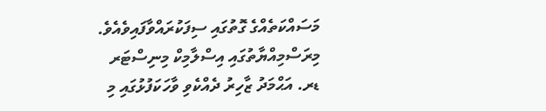މަސައްކަތެއްގެ ގޮތުގައި ސިފަކުރައްވާފައިވެއެވެ.
މިރަސްމިއްޔާތުގައި އިސްލާމިކް މިނިސްޓަރ ޑރ. އަޙްމަދު ޒާހިރު ދެއްކެވި ވާހަކަފުޅުގައި މި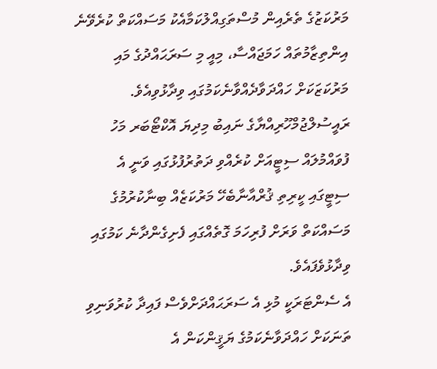މަރުކަޒުގެ ތެރެއިން މުސްތަގިއްލުކަމާއެކު މަސައްކަތް ކުރެވޭނެ އިންތިޒާމުތައް ހަމަޖައްސާ، މިއީ މި ސަރަޙައްދުގެ މައި މަރުކަޒަކަށް ހައްދަވާދެއްވާނެކަމުގައި ވިދާޅުވިއެވެ.
ރައީސުލްޖުމްހޫރިއްޔާގެ ނައިބު މިދިޔަ އޮކްޓޯބަރ މަހު ފުވައްމުލައް ސިޓީއަށް ކުރެއްވި ދަތުރުފުޅުގައި ވަނީ އެ ސިޓީގައި ކީރިތި ޤުރްއާނާބެހޭ މަރުކަޒެއް ބިނާކުރުމުގެ މަސައްކަތް ވަރަށް ފުރިހަމަ ގޮތެއްގައި ފެށިގެންދާނެ ކަމުގައި ވިދާޅުވެފައެވެ.
އެ ސެންޓަރަކީ މުޅި އެ ސަރަޙައްދަށްވެސް ފައިދާ ކުރުވަނިވި ތަނަކަށް ހައްދަވާނެކަމުގެ ޔަޤީންކަން އެ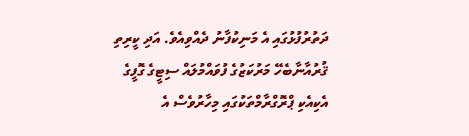ދަތުރުފުޅުގައި އެ މަނިކުފާނު ދެއްވިއެވެ. އަދި ކީރިތި ޤުރުއާނާބެހޭ މަރުކަޒުގެ ފުވައްމުލައް ސިޓީގެ ގޮފީގެ އެކިއެކި ޕްރޮގްރާމްތަކުގައި މިހާރުވެސް އެ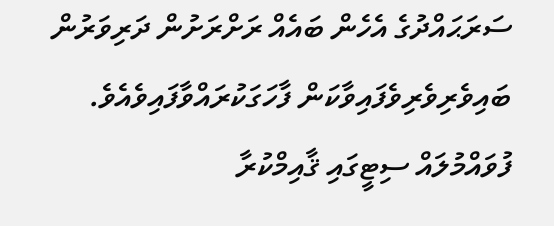ސަރަޙައްދުގެ އެހެން ބައެއް ރަށްރަށުން ދަރިވަރުން ބައިވެރިވެރިވެފައިވާކަން ފާހަގަކުރައްވާފައިވެއެވެ.
ފުވައްމުލައް ސިޓީގައި ޤާއިމްކުރާ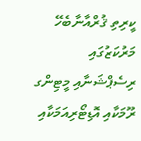ކީރިތި ޤުރްއާނާބެހޭ މަރުކަޒުގައި ރިސެޕްޝަނާއި މީޓިންގ ރޫމަކާއި އޮޑިޓޯރިއަމަކާއި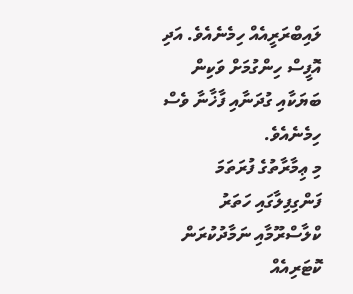ލައިބްރަރީއެއް ހިމެނެއެވެ. އަދި އޮފީސް ހިންގުމަށް ވަކިން ބަޔަކާއި ގުދަނާއި ފާޚާނާ ވެސް ހިމެނެއެވެ.
މި ޢިމާރާތުގެ ފުރަތަމަ ފަންގިފިލާގައި ހަތަރު ކްލާސްރޫމާއި ނަމާދުކުރަން ކޮޓަރިއެއް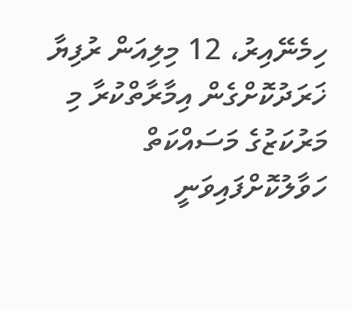ހިމެނޭއިރު، 12 މިލިއަން ރުފިޔާ ޚަރަދުކޮށްގެން އިމާރާތްކުރާ މި މަރުކަޒުގެ މަސައްކަތް ހަވާލުކޮށްފައިވަނީ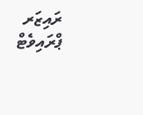ރައިޒަރ ޕްރައިވެޓް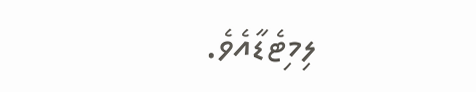ލިމިޓެޑާއެވެ.